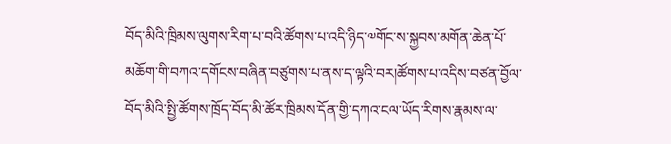བོད་མིའི་ཁྲིམས་ལུགས་རིག་པ་བའི་ཚོགས་པ་འདི་ཉིད་༧གོང་ས་སྐྱབས་མགོན་ཆེན་པོ་མཆོག་གི་བཀའ་དགོངས་བཞིན་བཙུགས་པ་ནས་ད་ལྟའི་བར།ཚོགས་པ་འདིས་བཙན་བྱོལ་བོད་མིའི་སྤྱི་ཚོགས་ཁྲོད་བོད་མི་ཚོར་ཁྲིམས་དོན་གྱི་དཀའ་ངལ་ཡོད་རིགས་རྣམས་ལ་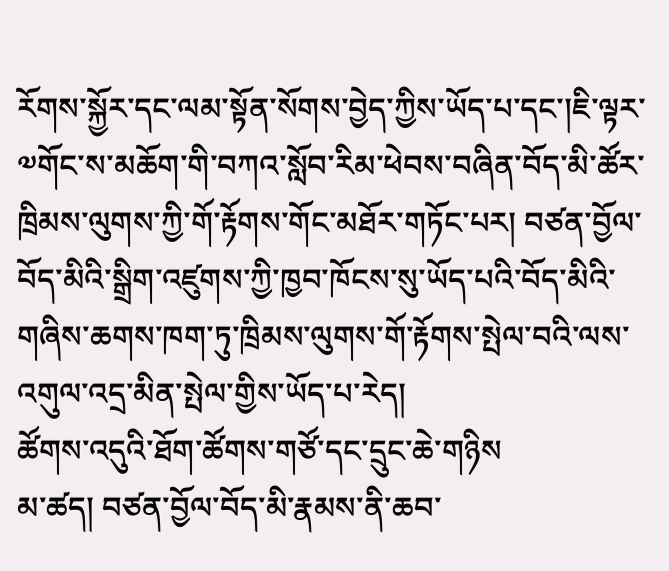རོགས་སྐྱོར་དང་ལམ་སྟོན་སོགས་བྱེད་ཀྱིས་ཡོད་པ་དང་།ཇི་ལྟར་༧གོང་ས་མཆོག་གི་བཀའ་སློབ་རིམ་ཕེབས་བཞིན་བོད་མི་ཚོར་ཁྲིམས་ལུགས་ཀྱི་གོ་རྟོགས་གོང་མཐོར་གཏོང་པར། བཙན་བྱོལ་བོད་མིའི་སྒྲིག་འཛུགས་ཀྱི་ཁྱབ་ཁོངས་སུ་ཡོད་པའི་བོད་མིའི་གཞིས་ཆགས་ཁག་ཏུ་ཁྲིམས་ལུགས་གོ་རྟོགས་སྤེལ་བའི་ལས་འགུལ་འདྲ་མིན་སྤེལ་གྱིས་ཡོད་པ་རེད།
ཚོགས་འདུའི་ཐོག་ཚོགས་གཙོ་དང་དྲུང་ཆེ་གཉིས
མ་ཚད། བཙན་བྱོལ་བོད་མི་རྣམས་ནི་ཆབ་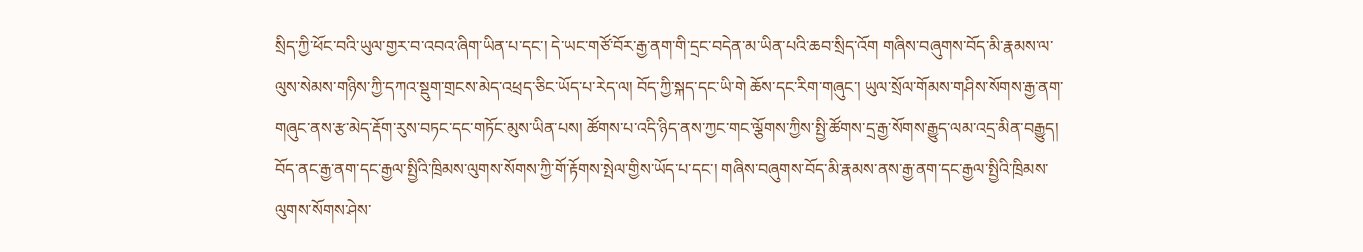སྲིད་ཀྱི་ཕོང་བའི་ཡུལ་གྱར་བ་འབའ་ཞིག་ཡིན་པ་དང་། དེ་ཡང་གཙོ་བོར་རྒྱ་ནག་གི་དྲང་བདེན་མ་ཡིན་པའི་ཆབ་སྲིད་འོག གཞིས་བཞུགས་བོད་མི་རྣམས་ལ་ལུས་སེམས་གཉིས་ཀྱི་དཀའ་སྡུག་གྲངས་མེད་འཕྲད་ཅིང་ཡོད་པ་རེད་ལ། བོད་ཀྱི་སྐད་དང་ཡི་གེ ཆོས་དང་རིག་གཞུང་། ཡུལ་སྲོལ་གོམས་གཤིས་སོགས་རྒྱ་ནག་གཞུང་ནས་རྩ་མེད་རྡོག་རུས་བཏང་དང་གཏོང་མུས་ཡིན་པས། ཚོགས་པ་འདི་ཉིད་ནས་ཀྱང་གང་ལྕོགས་ཀྱིས་སྤྱི་ཚོགས་དྲ་རྒྱ་སོགས་རྒྱུད་ལམ་འདྲ་མིན་བརྒྱུད། བོད་ནང་རྒྱ་ནག་དང་རྒྱལ་སྤྱིའི་ཁྲིམས་ལུགས་སོགས་ཀྱི་གོ་རྟོགས་སྤེལ་གྱིས་ཡོད་པ་དང་། གཞིས་བཞུགས་བོད་མི་རྣམས་ནས་རྒྱ་ནག་དང་རྒྱལ་སྤྱིའི་ཁྲིམས་ལུགས་སོགས་ཤེས་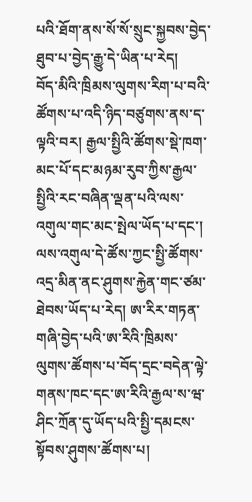པའི་ཐོག་ནས་སོ་སོ་སྲུང་སྐྱབས་བྱེད་ཐུབ་པ་བྱེད་རྒྱུ་དེ་ཡིན་པ་རེད།
བོད་མིའི་ཁྲིམས་ལུགས་རིག་པ་བའི་ཚོགས་པ་འདི་ཉིད་བཙུགས་ནས་ད་ལྟའི་བར། རྒྱལ་སྤྱིའི་ཚོགས་སྡེ་ཁག་མང་པོ་དང་མཉམ་རུབ་ཀྱིས་རྒྱལ་སྤྱིའི་རང་བཞིན་ལྡན་པའི་ལས་འགུལ་གང་མང་སྤེལ་ཡོད་པ་དང་། ལས་འགུལ་དེ་ཚོས་ཀྱང་སྤྱི་ཚོགས་འདྲ་མིན་ནང་ཤུགས་རྐྱེན་གང་ཙམ་ཐེབས་ཡོད་པ་རེད། ཨ་རིར་གཏན་གཞི་བྱེད་པའི་ཨ་རིའི་ཁྲིམས་ལུགས་ཚོགས་པ་བོད་དྲང་བདེན་ལྟེ་གནས་ཁང་དང་ཨ་རིའི་རྒྱལ་ས་ཝ་ཤིང་ཀྲོན་དུ་ཡོད་པའི་སྤྱི་དམངས་སྟོབས་ཤུགས་ཚོགས་པ།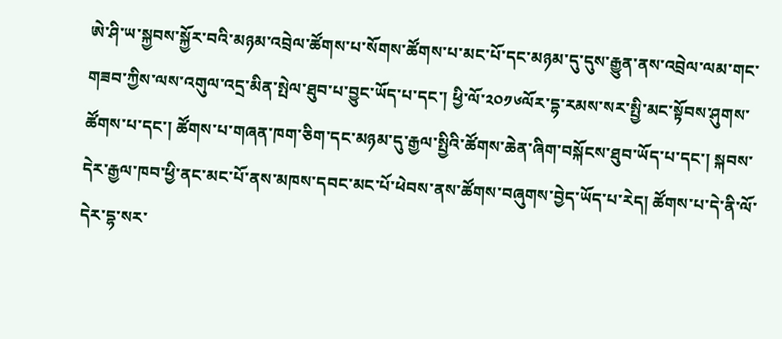ཨེ་ཤི་ཡ་སྐྱབས་སྐྱོར་བའི་མཉམ་འབྲེལ་ཚོགས་པ་སོགས་ཚོགས་པ་མང་པོ་དང་མཉམ་དུ་དུས་རྒྱུན་ནས་འབྲེལ་ལམ་གང་གཟབ་ཀྱིས་ལས་འགུལ་འདྲ་མིན་སྤེལ་ཐུབ་པ་བྱུང་ཡོད་པ་དང་། ཕྱི་ལོ་༢༠༡༦ལོར་དྷ་རམས་སར་སྤྱི་མང་སྟོབས་ཤུགས་ཚོགས་པ་དང་། ཚོགས་པ་གཞན་ཁག་ཅིག་དང་མཉམ་དུ་རྒྱལ་སྤྱིའི་ཚོགས་ཆེན་ཞིག་བསྐོངས་ཐུབ་ཡོད་པ་དང་། སྐབས་དེར་རྒྱལ་ཁབ་ཕྱི་ནང་མང་པོ་ནས་མཁས་དབང་མང་པོ་ཕེབས་ནས་ཚོགས་བཞུགས་བྱེད་ཡོད་པ་རེད། ཚོགས་པ་དེ་ནི་ལོ་དེར་དྷ་སར་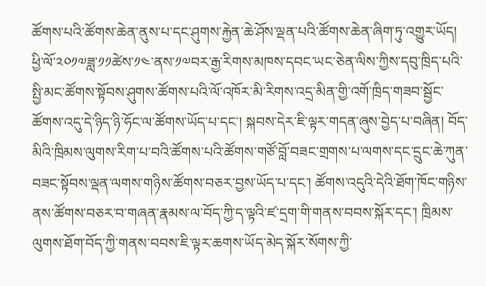ཚོགས་པའི་ཚོགས་ཆེན་ནུས་པ་དང་ཤུགས་རྐྱེན་ཆེ་ཤོས་ལྡན་པའི་ཚོགས་ཆེན་ཞིག་ཏུ་འགྱུར་ཡོད།
ཕྱི་ལོ་༢༠༡༧ཟླ་༡༡ཚེས་༡༤་ནས་༡༧བར་རྒྱ་རིགས་མཁས་དབང་ཡང་ཅེན་ལིས་ཀྱིས་དབུ་ཁྲིད་པའི་སྤྱི་མང་ཚོགས་སྟོབས་ཤུགས་ཚོགས་པའི་ལོ་འཁོར་མི་རིགས་འདྲ་མིན་གྱི་འགོ་ཁྲིད་གཟབ་སྦྱོང་ཚོགས་འདུ་དེ་ཉིད་ཉི་ཧོང་ལ་ཚོགས་ཡོད་པ་དང་། སྐབས་དེར་ཇི་ལྟར་གདན་ཞུས་བྱེད་པ་བཞིན། བོད་མིའི་ཁྲིམས་ལུགས་རིག་པ་བའི་ཚོགས་པའི་ཚོགས་གཙོ་བློ་བཟང་གྲགས་པ་ལགས་དང་དྲུང་ཆེ་ཀུན་བཟང་སྟོབས་ལྡན་ལགས་གཉིས་ཚོགས་བཅར་བྱས་ཡོད་པ་དང་། ཚོགས་འདུའི་དེའི་ཐོག་ཁོང་གཉིས་ནས་ཚོགས་བཅར་བ་གཞན་རྣམས་ལ་བོད་ཀྱི་ད་ལྟའི་ཛ་དྲག་གི་གནས་བབས་སྐོར་དང་། ཁྲིམས་ལུགས་ཐོག་བོད་ཀྱི་གནས་བབས་ཇི་ལྟར་ཆགས་ཡོད་མེད་སྐོར་སོགས་ཀྱི་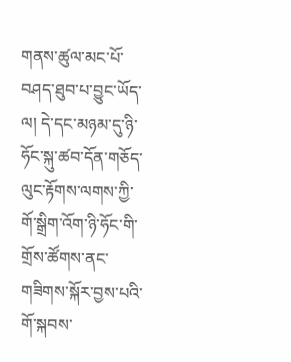གནས་ཚུལ་མང་པོ་བཤད་ཐུབ་པ་བྱུང་ཡོད་ལ། དེ་དང་མཉམ་དུ་ཉི་ཧོང་སྐུ་ཚབ་དོན་གཅོད་ལུང་རྟོགས་ལགས་ཀྱི་གོ་སྒྲིག་འོག་ཉི་ཧོང་གི་གྲོས་ཚོགས་ནང་གཟིགས་སྐོར་བྱས་པའི་གོ་སྐབས་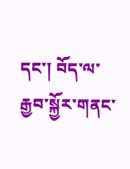དང་། བོད་ལ་རྒྱབ་སྐྱོར་གནང་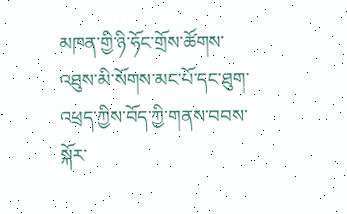མཁན་གྱི་ཉི་ཧོང་གྲོས་ཚོགས་འཐུས་མི་སོགས་མང་པོ་དང་ཐུག་འཕྲད་ཀྱིས་བོད་ཀྱི་གནས་བབས་སྐོར་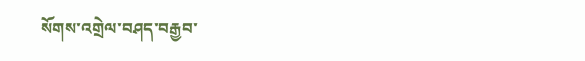སོགས་འགྲེལ་བཤད་བརྒྱབ་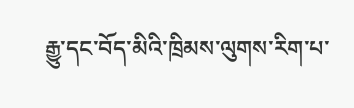རྒྱུ་དང་བོད་མིའི་ཁྲིམས་ལུགས་རིག་པ་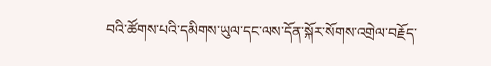བའི་ཚོགས་པའི་དམིགས་ཡུལ་དང་ལས་དོན་སྐོར་སོགས་འགྲེལ་བརྗོད་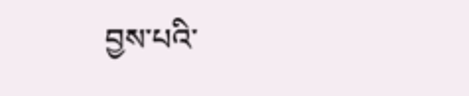བྱས་པའི་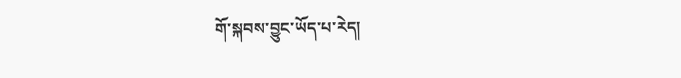གོ་སྐབས་བྱུང་ཡོད་པ་རེད།